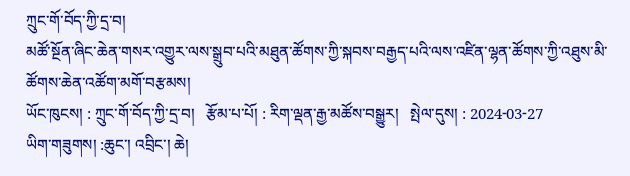ཀྲུང་གོ་བོད་ཀྱི་དྲ་བ།
མཚོ་སྔོན་ཞིང་ཆེན་གསར་འགྱུར་ལས་སྒྲུབ་པའི་མཐུན་ཚོགས་ཀྱི་སྐབས་བརྒྱད་པའི་ལས་འཛིན་ལྷན་ཚོགས་ཀྱི་འཐུས་མི་ཚོགས་ཆེན་འཚོག་མགོ་བརྩམས།
ཡོང་ཁུངས། : ཀྲུང་གོ་བོད་ཀྱི་དྲ་བ།   རྩོམ་པ་པོ། : རིག་ལྡན་རྒྱ་མཚོས་བསྒྱུར།   སྤེལ་དུས། : 2024-03-27
ཡིག་གཟུགས། :ཆུང་། འབྲིང་། ཆེ།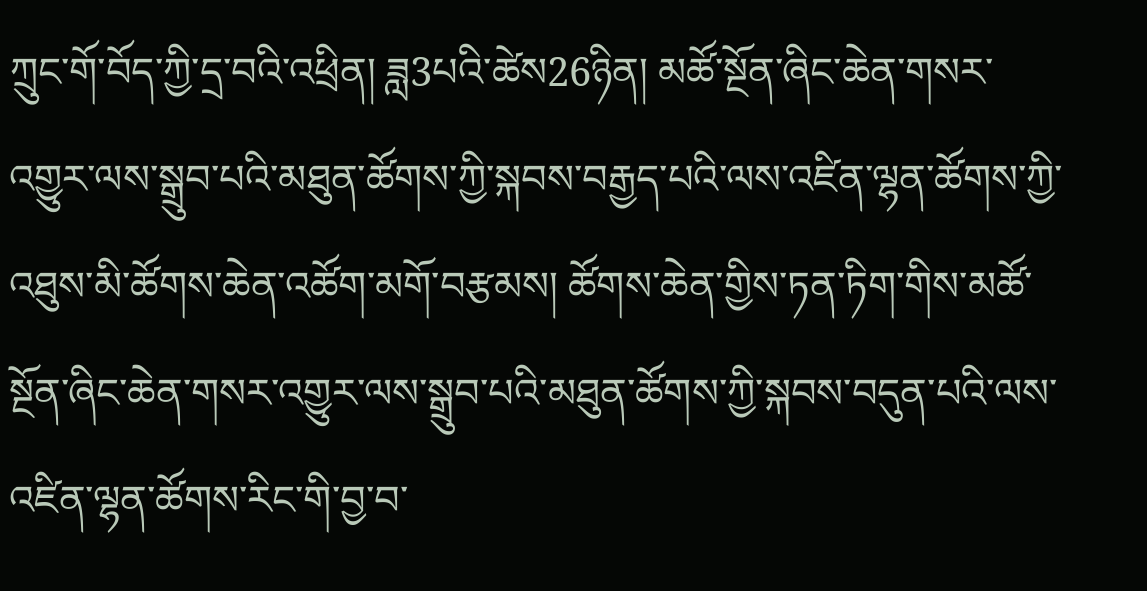ཀྲུང་གོ་བོད་ཀྱི་དྲ་བའི་འཕྲིན། ཟླ3པའི་ཚེས26ཉིན། མཚོ་སྔོན་ཞིང་ཆེན་གསར་འགྱུར་ལས་སྒྲུབ་པའི་མཐུན་ཚོགས་ཀྱི་སྐབས་བརྒྱད་པའི་ལས་འཛིན་ལྷན་ཚོགས་ཀྱི་འཐུས་མི་ཚོགས་ཆེན་འཚོག་མགོ་བརྩམས། ཚོགས་ཆེན་གྱིས་ཏན་ཏིག་གིས་མཚོ་སྔོན་ཞིང་ཆེན་གསར་འགྱུར་ལས་སྒྲུབ་པའི་མཐུན་ཚོགས་ཀྱི་སྐབས་བདུན་པའི་ལས་འཛིན་ལྷན་ཚོགས་རིང་གི་བྱ་བ་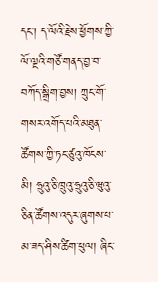དང་། ད་ལོའི་རྗེས་ཕྱོགས་ཀྱི་ལོ་ལྔའི་གཙོ་གནད་བྱ་བ་བཀོད་སྒྲིག་བྱས། ཀྲུང་གོ་གསར་འགོད་པའི་མཐུན་ཚོགས་ཀྱི་ཏང་ཙུའུ་ཁོངས་མི། ཧྲུའུ་ཅི་ཁྲུའུ་ཧྲུའུ་ཅི་ཝུའུ་ཅིན་ཚོགས་འདུར་ཞུགས་པ་མ་ཟད་ཤིས་ཚིག་ཕུལ། ཞིང་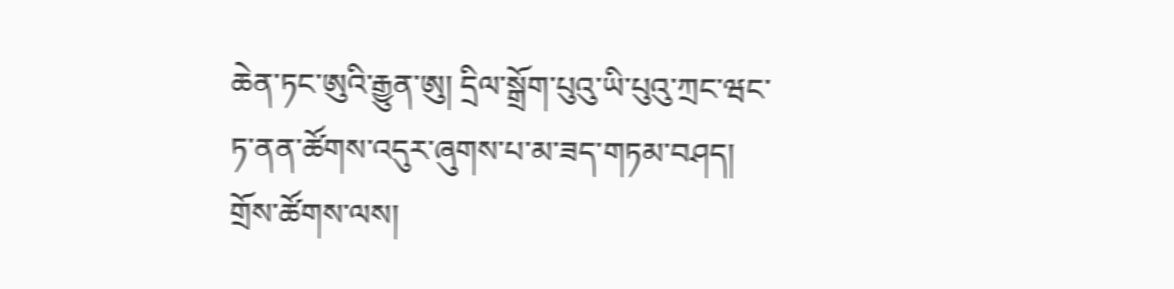ཆེན་ཏང་ཨུའི་རྒྱུན་ཨུ། དྲིལ་སྒྲོག་པུའུ་ཡི་པུའུ་ཀྲང་ཝང་ཏ་ནན་ཚོགས་འདུར་ཞུགས་པ་མ་ཟད་གཏམ་བཤད།
གྲོས་ཚོགས་ལས།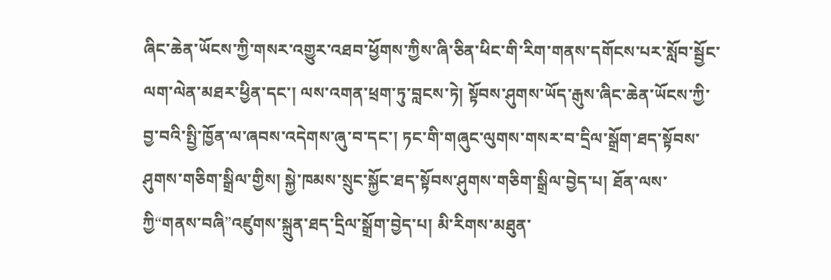ཞིང་ཆེན་ཡོངས་ཀྱི་གསར་འགྱུར་འཐབ་ཕྱོགས་ཀྱིས་ཞི་ཅིན་ཕིང་གི་རིག་གནས་དགོངས་པར་སློབ་སྦྱོང་ལག་ལེན་མཐར་ཕྱིན་དང་། ལས་འགན་ཕྲག་ཏུ་བླངས་ཏེ། སྟོབས་ཤུགས་ཡོད་རྒུས་ཞིང་ཆེན་ཡོངས་ཀྱི་བྱ་བའི་སྤྱི་ཁྱོན་ལ་ཞབས་འདེགས་ཞུ་བ་དང་། ཏང་གི་གཞུང་ལུགས་གསར་བ་དྲིལ་སྒྲོག་ཐད་སྟོབས་ཤུགས་གཅིག་སྒྲིལ་གྱིས། སྐྱེ་ཁམས་སྲུང་སྐྱོང་ཐད་སྟོབས་ཤུགས་གཅིག་སྒྲིལ་བྱེད་པ། ཐོན་ལས་ཀྱི“གནས་བཞི”འཛུགས་སྐྲུན་ཐད་དྲིལ་སྒྲོག་བྱེད་པ། མི་རིགས་མཐུན་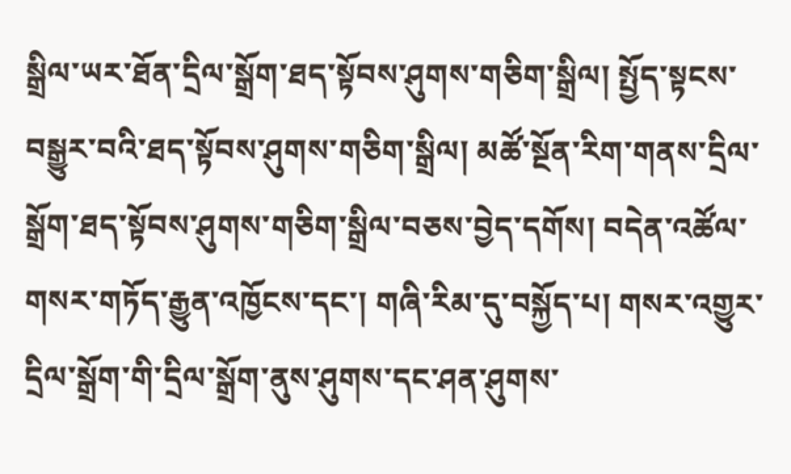སྒྲིལ་ཡར་ཐོན་དྲིལ་སྒྲོག་ཐད་སྟོབས་ཤུགས་གཅིག་སྒྲིལ། སྤྱོད་སྟངས་བསྒྱུར་བའི་ཐད་སྟོབས་ཤུགས་གཅིག་སྒྲིལ། མཚོ་སྔོན་རིག་གནས་དྲིལ་སྒྲོག་ཐད་སྟོབས་ཤུགས་གཅིག་སྒྲིལ་བཅས་བྱེད་དགོས། བདེན་འཚོལ་གསར་གཏོད་རྒྱུན་འཁྱོངས་དང་། གཞི་རིམ་དུ་བསྐྱོད་པ། གསར་འགྱུར་དྲིལ་སྒྲོག་གི་དྲིལ་སྒྲོག་ནུས་ཤུགས་དང་ཤན་ཤུགས་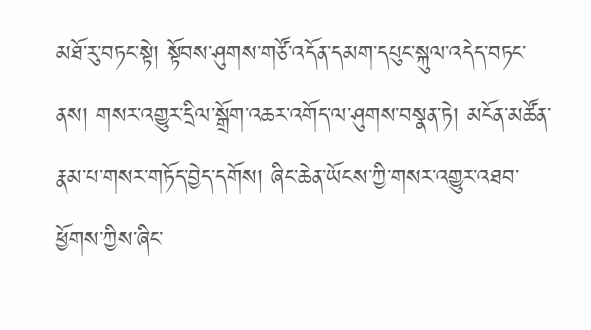མཐོ་རུ་བཏང་སྟེ། སྟོབས་ཤུགས་གཙོ་འདོན་དམག་དཔུང་སྐུལ་འདེད་བཏང་ནས། གསར་འགྱུར་དྲིལ་སྒྲོག་འཆར་འགོད་ལ་ཤུགས་བསྣན་ཏེ། མངོན་མཚོན་རྣམ་པ་གསར་གཏོད་བྱེད་དགོས། ཞིང་ཆེན་ཡོངས་ཀྱི་གསར་འགྱུར་འཐབ་ཕྱོགས་ཀྱིས་ཞིང་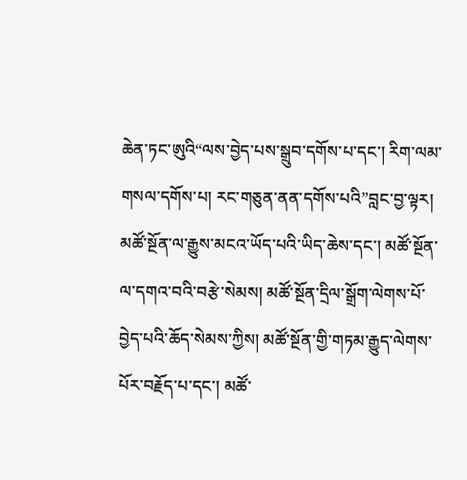ཆེན་ཏང་ཨུའི“ལས་བྱེད་པས་སྒྲུབ་དགོས་པ་དང་། རིག་ལམ་གསལ་དགོས་པ། རང་གཅུན་ནན་དགོས་པའི”བླང་བྱ་ལྟར། མཚོ་སྔོན་ལ་རྒྱུས་མངའ་ཡོད་པའི་ཡིད་ཆེས་དང་། མཚོ་སྔོན་ལ་དགའ་བའི་བརྩེ་སེམས། མཚོ་སྔོན་དྲིལ་སྒྲོག་ལེགས་པོ་བྱེད་པའི་ཆོད་སེམས་ཀྱིས། མཚོ་སྔོན་གྱི་གཏམ་རྒྱུད་ལེགས་པོར་བརྗོད་པ་དང་། མཚོ་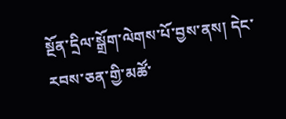སྔོན་དྲིལ་སྒྲོག་ལེགས་པོ་བྱས་ནས། དེང་རབས་ཅན་གྱི་མཚོ་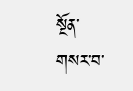སྔོན་གསར་བ་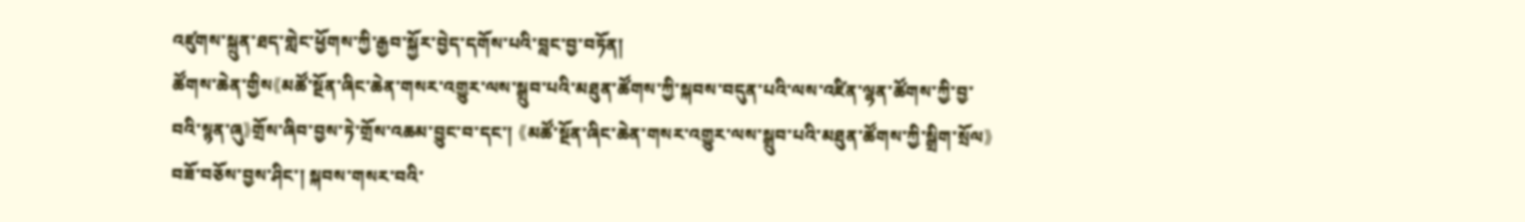འཛུགས་སྐྲུན་ཐད་གླེང་ཕྱོགས་ཀྱི་རྒྱབ་སྐྱོར་བྱེད་དགོས་པའི་བླང་བྱ་བཏོན།
ཚོགས་ཆེན་གྱིས《མཚོ་སྔོན་ཞིང་ཆེན་གསར་འགྱུར་ལས་སྒྲུབ་པའི་མཐུན་ཚོགས་ཀྱི་སྐབས་བདུན་པའི་ལས་འཛིན་ལྷན་ཚོགས་ཀྱི་བྱ་བའི་སྙན་ཞུ》གྲོས་ཞིབ་བྱས་ཏེ་གྲོས་འཆམ་བྱུང་བ་དང་། 《མཚོ་སྔོན་ཞིང་ཆེན་གསར་འགྱུར་ལས་སྒྲུབ་པའི་མཐུན་ཚོགས་ཀྱི་སྒྲིག་སྲོལ》བཟོ་བཅོས་བྱས་ཤིང་། སྐབས་གསར་བའི་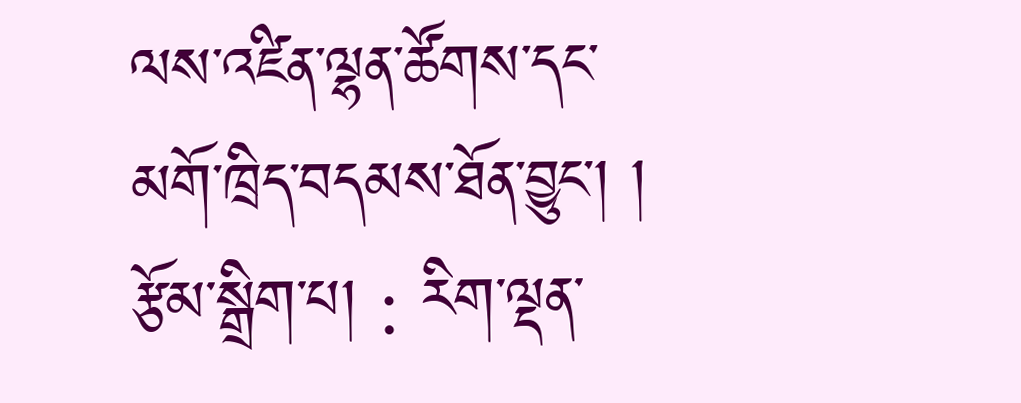ལས་འཛིན་ལྷན་ཚོགས་དང་མགོ་ཁྲིད་བདམས་ཐོན་བྱུང་། །
རྩོམ་སྒྲིག་པ། : རིག་ལྡན་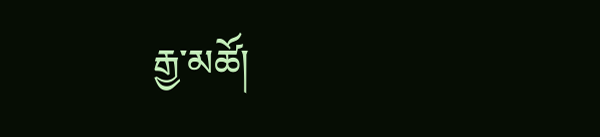རྒྱ་མཚོ།